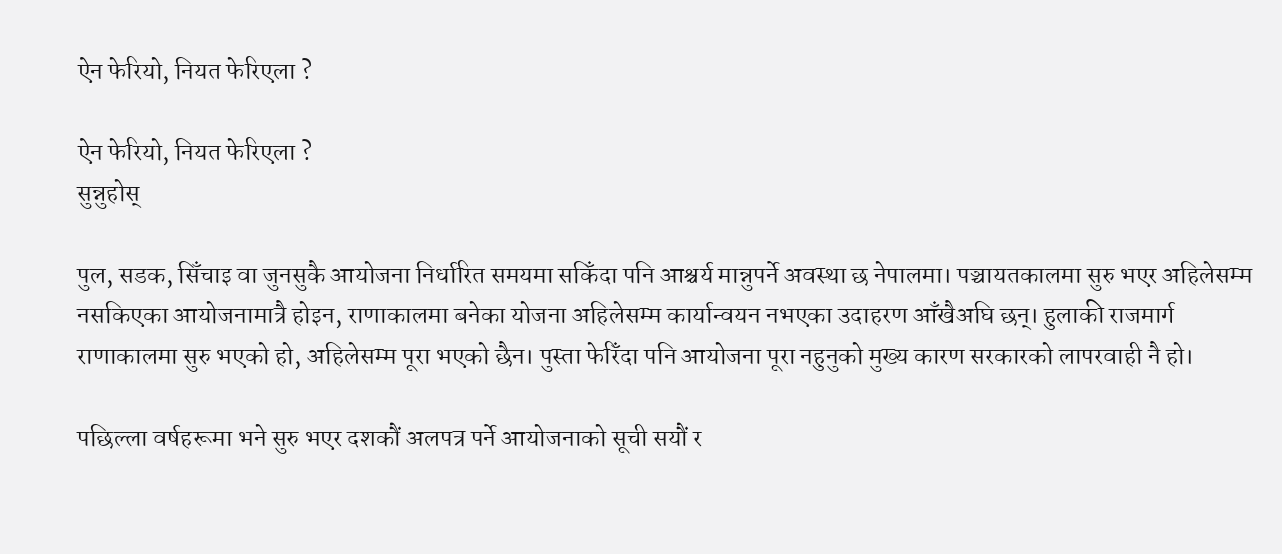ऐन फेरियो, नियत फेरिएला ?

ऐन फेरियो, नियत फेरिएला ?
सुन्नुहोस्

पुल, सडक, सिँचाइ वा जुनसुकै आयोजना निर्धारित समयमा सकिँदा पनि आश्चर्य मान्नुपर्ने अवस्था छ नेपालमा। पञ्चायतकालमा सुरु भएर अहिलेसम्म नसकिएका आयोजनामात्रै होइन, राणाकालमा बनेका योजना अहिलेसम्म कार्यान्वयन नभएका उदाहरण आँखैअघि छन्। हुलाकी राजमार्ग राणाकालमा सुरु भएको हो, अहिलेसम्म पूरा भएको छैन। पुस्ता फेरिँदा पनि आयोजना पूरा नहुनुको मुख्य कारण सरकारको लापरवाही नै हो।

पछिल्ला वर्षहरूमा भने सुरु भएर दशकौं अलपत्र पर्ने आयोजनाको सूची सयौं र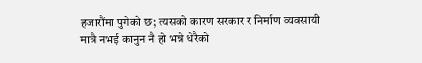हजारौंमा पुगेको छ; त्यसको कारण सरकार र निर्माण व्यवसायी मात्रै नभई कानुन नै हो भन्ने धेरैको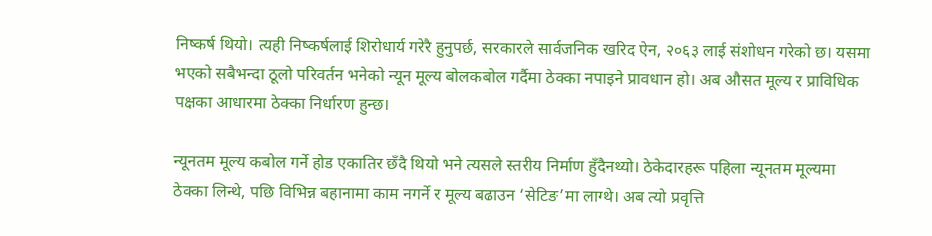निष्कर्ष थियो। त्यही निष्कर्षलाई शिरोधार्य गरेरै हुनुपर्छ, सरकारले सार्वजनिक खरिद ऐन, २०६३ लाई संशोधन गरेको छ। यसमा भएको सबैभन्दा ठूलो परिवर्तन भनेको न्यून मूल्य बोलकबोल गर्दैमा ठेक्का नपाइने प्रावधान हो। अब औसत मूल्य र प्राविधिक पक्षका आधारमा ठेक्का निर्धारण हुन्छ।

न्यूनतम मूल्य कबोल गर्ने होड एकातिर छँदै थियो भने त्यसले स्तरीय निर्माण हुँदैनथ्यो। ठेकेदारहरू पहिला न्यूनतम मूल्यमा ठेक्का लिन्थे, पछि विभिन्न बहानामा काम नगर्ने र मूल्य बढाउन ‘सेटिङ’मा लाग्थे। अब त्यो प्रवृत्ति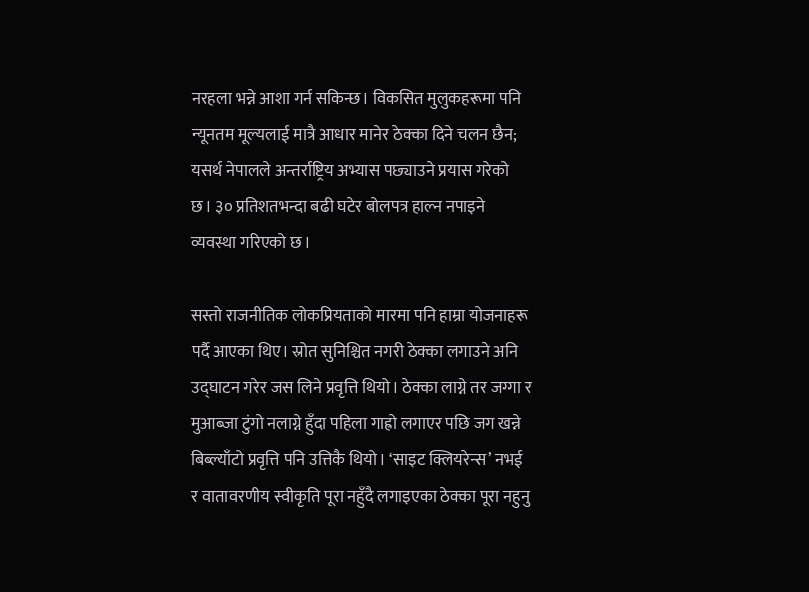नरहला भन्ने आशा गर्न सकिन्छ। विकसित मुलुकहरूमा पनि न्यूनतम मूल्यलाई मात्रै आधार मानेर ठेक्का दिने चलन छैन; यसर्थ नेपालले अन्तर्राष्ट्रिय अभ्यास पछ्याउने प्रयास गरेको छ। ३० प्रतिशतभन्दा बढी घटेर बोलपत्र हाल्न नपाइने व्यवस्था गरिएको छ।

सस्तो राजनीतिक लोकप्रियताको मारमा पनि हाम्रा योजनाहरू पर्दै आएका थिए। स्रोत सुनिश्चित नगरी ठेक्का लगाउने अनि उद्घाटन गरेर जस लिने प्रवृत्ति थियो। ठेक्का लाग्ने तर जग्गा र मुआब्जा टुंगो नलाग्ने हुँदा पहिला गाह्रो लगाएर पछि जग खन्ने बिब्ल्याँटो प्रवृत्ति पनि उत्तिकै थियो। ‘साइट क्लियरेन्स’ नभई र वातावरणीय स्वीकृति पूरा नहुँदै लगाइएका ठेक्का पूरा नहुनु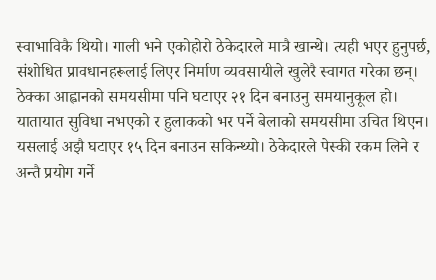स्वाभाविकै थियो। गाली भने एकोहोरो ठेकेदारले मात्रै खान्थे। त्यही भएर हुनुपर्छ, संशोधित प्रावधानहरूलाई लिएर निर्माण व्यवसायीले खुलेरै स्वागत गरेका छन्। ठेक्का आह्वानको समयसीमा पनि घटाएर २१ दिन बनाउनु समयानुकूल हो। यातायात सुविधा नभएको र हुलाकको भर पर्ने बेलाको समयसीमा उचित थिएन। यसलाई अझै घटाएर १५ दिन बनाउन सकिन्थ्यो। ठेकेदारले पेस्की रकम लिने र अन्तै प्रयोग गर्ने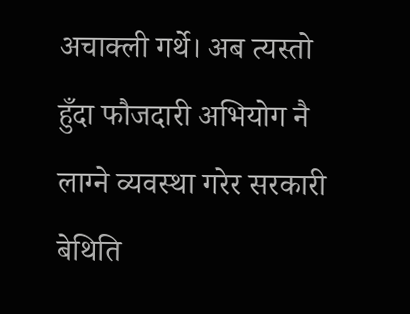अचाक्ली गर्थे। अब त्यस्तो हुँदा फौजदारी अभियोग नै लाग्ने व्यवस्था गरेर सरकारी बेथिति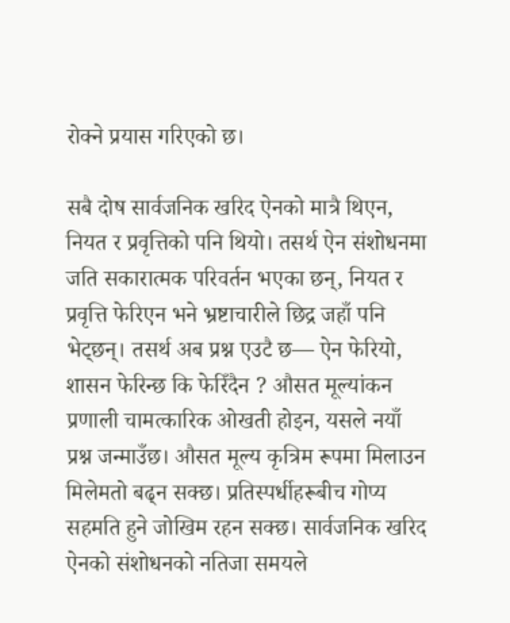रोक्ने प्रयास गरिएको छ।

सबै दोष सार्वजनिक खरिद ऐनको मात्रै थिएन, नियत र प्रवृत्तिको पनि थियो। तसर्थ ऐन संशोधनमा जति सकारात्मक परिवर्तन भएका छन्, नियत र प्रवृत्ति फेरिएन भने भ्रष्टाचारीले छिद्र जहाँ पनि भेट्छन्। तसर्थ अब प्रश्न एउटै छ— ऐन फेरियो, शासन फेरिन्छ कि फेरिँदैन ? औसत मूल्यांकन प्रणाली चामत्कारिक ओखती होइन, यसले नयाँ प्रश्न जन्माउँछ। औसत मूल्य कृत्रिम रूपमा मिलाउन मिलेमतो बढ्न सक्छ। प्रतिस्पर्धीहरूबीच गोप्य सहमति हुने जोखिम रहन सक्छ। सार्वजनिक खरिद ऐनको संशोधनको नतिजा समयले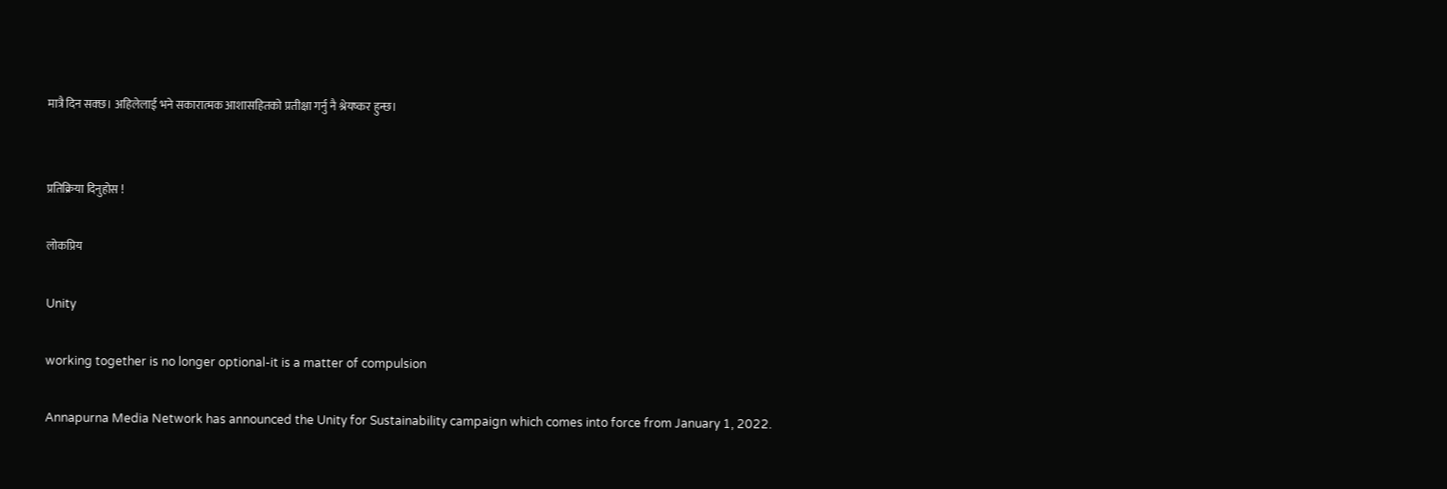मात्रै दिन सक्छ। अहिलेलाई भने सकारात्मक आशासहितको प्रतीक्षा गर्नु नै श्रेयष्कर हुन्छ।


प्रतिक्रिया दिनुहोस !

लोकप्रिय

Unity

working together is no longer optional-it is a matter of compulsion

Annapurna Media Network has announced the Unity for Sustainability campaign which comes into force from January 1, 2022.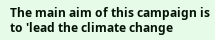The main aim of this campaign is to 'lead the climate change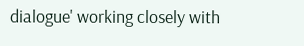dialogue' working closely with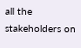all the stakeholders on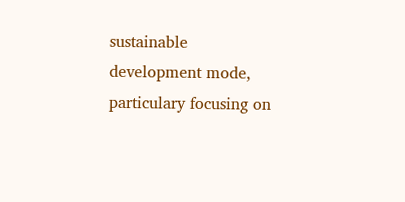sustainable development mode, particulary focusing on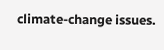climate-change issues.